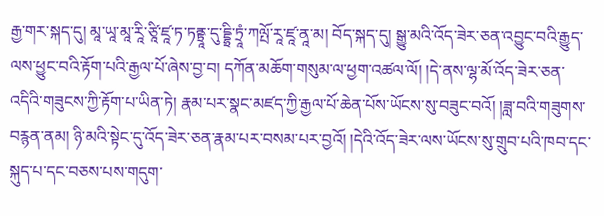རྒྱ་གར་སྐད་དུ། མཱ་ཡཱ་མཱ་རཱི་ཙཱི་ཛཱ་ཏ་ཏནྟྲཱ་དུ་དྡྷྲི་ཏྲཱཾ་ཀལྤོ་རཱ་ཛཱ་ནཱ་མ། བོད་སྐད་དུ། སྒྱུ་མའི་འོད་ཟེར་ཅན་འབྱུང་བའི་རྒྱུད་ལས་ཕྱུང་བའི་རྟོག་པའི་རྒྱལ་པོ་ཞེས་བྱ་བ། དཀོན་མཆོག་གསུམ་ལ་ཕྱག་འཚལ་ལོ། །དེ་ནས་ལྷ་མོ་འོད་ཟེར་ཅན་འདིའི་གཟུངས་ཀྱི་རྟོག་པ་ཡིན་ཏེ། རྣམ་པར་སྣང་མཛད་ཀྱི་རྒྱལ་པོ་ཆེན་པོས་ཡོངས་སུ་བཟུང་བའོ། །ཟླ་བའི་གཟུགས་བརྙན་ནམ། ཉི་མའི་སྟེང་དུ་འོད་ཟེར་ཅན་རྣམ་པར་བསམ་པར་བྱའོ། །དེའི་འོད་ཟེར་ལས་ཡོངས་སུ་གྲུབ་པའི་ཁབ་དང་སྐུད་པ་དང་བཅས་པས་གདུག་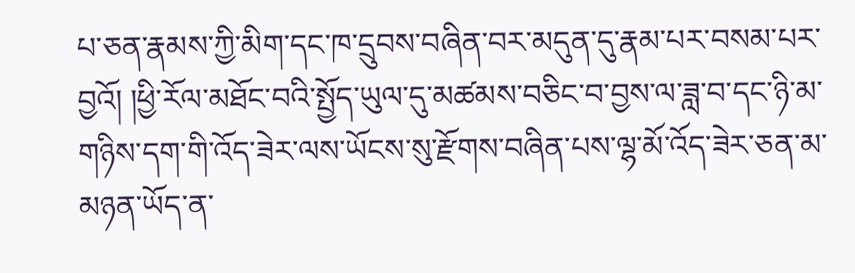པ་ཅན་རྣམས་ཀྱི་མིག་དང་ཁ་དྲུབས་བཞིན་བར་མདུན་དུ་རྣམ་པར་བསམ་པར་བྱའོ། །ཕྱི་རོལ་མཐོང་བའི་སྤྱོད་ཡུལ་དུ་མཚམས་བཅིང་བ་བྱས་ལ་ཟླ་བ་དང་ཉི་མ་གཉིས་དག་གི་འོད་ཟེར་ལས་ཡོངས་སུ་རྫོགས་བཞིན་པས་ལྷ་མོ་འོད་ཟེར་ཅན་མ་མཉན་ཡོད་ན་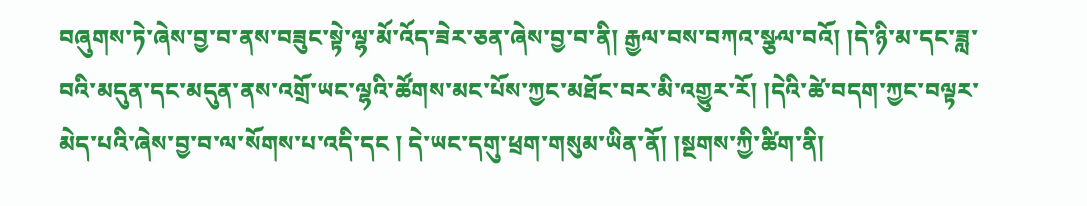བཞུགས་ཏེ་ཞེས་བྱ་བ་ནས་བཟུང་སྟེ་ལྷ་མོ་འོད་ཟེར་ཅན་ཞེས་བྱ་བ་ནི། རྒྱལ་བས་བཀའ་སྩལ་བའོ། །དེ་ཉི་མ་དང་ཟླ་བའི་མདུན་དང་མདུན་ནས་འགྲོ་ཡང་ལྷའི་ཚོགས་མང་པོས་ཀྱང་མཐོང་བར་མི་འགྱུར་རོ། །དེའི་ཚེ་བདག་ཀྱང་བལྟར་མེད་པའི་ཞེས་བྱ་བ་ལ་སོགས་པ་འདི་དང ། དེ་ཡང་དགུ་ཕྲག་གསུམ་ཡིན་ནོ། །སྔགས་ཀྱི་ཚིག་ནི།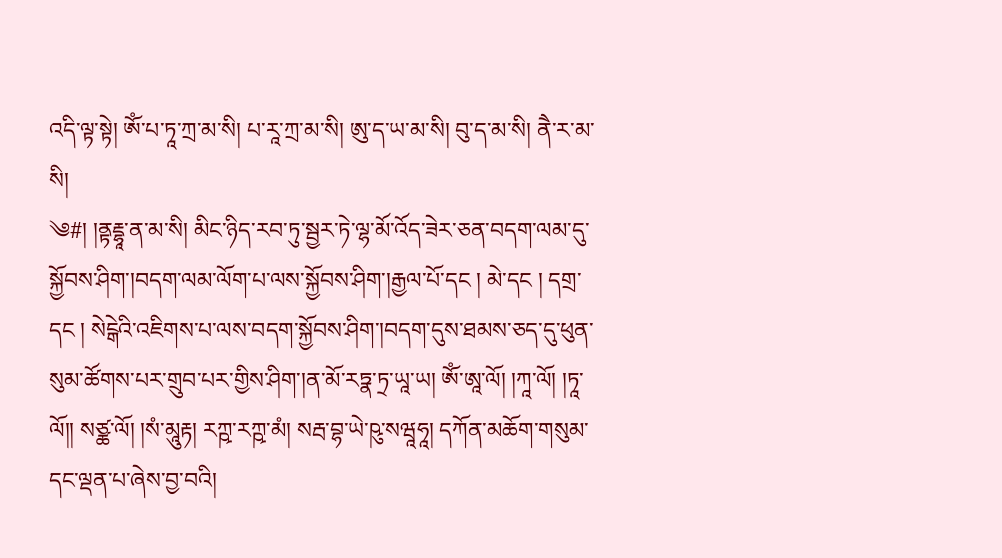འདི་ལྟ་སྟེ། ཨོཾ་པ་ཏཱ་ཀྲ་མ་སི། པ་རཱ་ཀྲ་མ་སི། ཨུ་ད་ཡ་མ་སི། བུ་ད་མ་སི། ནཻ་ར་མ་སི།
༄#། །ནྟརྡྷཱ་ན་མ་སི། མིང་ཉིད་རབ་ཏུ་སྦྱར་ཏེ་ལྷ་མོ་འོད་ཟེར་ཅན་བདག་ལམ་དུ་སྐྱོབས་ཤིག་།བདག་ལམ་ལོག་པ་ལས་སྐྱོབས་ཤིག་།རྒྱལ་པོ་དང ། མེ་དང ། དགྲ་དང ། སེངྒེའི་འཇིགས་པ་ལས་བདག་སྐྱོབས་ཤིག་།བདག་དུས་ཐམས་ཅད་དུ་ཕུན་སུམ་ཚོགས་པར་གྲུབ་པར་གྱིས་ཤིག་།ན་མོ་རཏྣ་ཏྲ་ཡཱ་ཡ། ཨོཾ་ཨཱ་ལོ། །ཀཱ་ལོ། །ཏཱ་ལོ།། སཙྪ་ལོ། །སཾ་མཱུརྟ། རཀྵ་རཀྵ་མཾ། སརྦ་བྷ་ཡེ་ཥུ་སཝཱཧཱ། དཀོན་མཆོག་གསུམ་དང་ལྡན་པ་ཞེས་བྱ་བའི།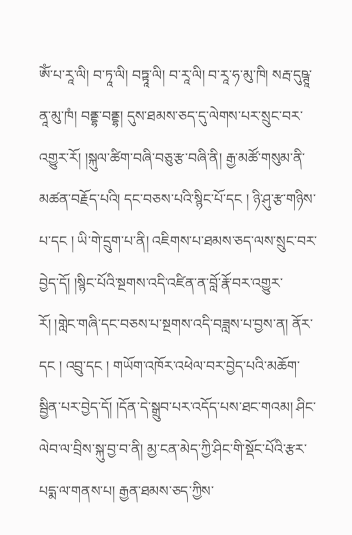ཨོཾ་པ་རཱ་ལི། བ་ཏཱ་ལི། བཏྟཱ་ལི། བ་རཱ་ལི། བ་རཱ་ཧ་མུ་ཁི། སརྦ་དུཥྚཱ་ནཱ་མུ་ཁཾ། བནྡྷ་བནྡྷ། དུས་ཐམས་ཅད་དུ་ལེགས་པར་སྲུང་བར་འགྱུར་རོ། །སྐུལ་ཚིག་བཞི་བཅུ་རྩ་བཞི་ནི། རྒྱ་མཚོ་གསུམ་ནི་མཚན་བརྗོད་པའི། དང་བཅས་པའི་སྙིང་པོ་དང ། ཉི་ཤུ་རྩ་གཉིས་པ་དང ། ཡི་གེ་དྲུག་པ་ནི། འཇིགས་པ་ཐམས་ཅད་ལས་སྲུང་བར་བྱེད་དོ། །སྙིང་པོའི་སྔགས་འདི་འཛིན་ན་བློ་རྣོ་བར་འགྱུར་རོ། །གླེང་གཞི་དང་བཅས་པ་སྔགས་འདི་བཟླས་པ་བྱས་ན། ནོར་དང ། འབྲུ་དང ། གཡོག་འཁོར་འཕེལ་བར་བྱེད་པའི་མཆོག་སྦྱིན་པར་བྱེད་དོ། །དོན་དེ་སྒྲུབ་པར་འདོད་པས་ཐང་གའམ། ཤིང་ལེབ་ལ་བྲིས་སྐུ་བྱ་བ་ནི། མྱ་ངན་མེད་ཀྱི་ཤིང་གི་སྡོང་པོའི་རྩར་པདྨ་ལ་གནས་པ། རྒྱན་ཐམས་ཅད་ཀྱིས་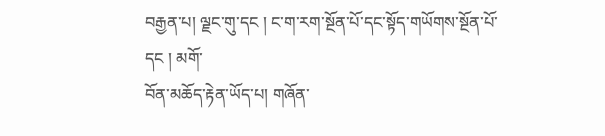བརྒྱན་པ། ལྗང་གུ་དང ། ང་ག་རག་སྔོན་པོ་དང་སྟོད་གཡོགས་སྔོན་པོ་དང ། མགོ་
བོན་མཆོད་རྟེན་ཡོད་པ། གཞོན་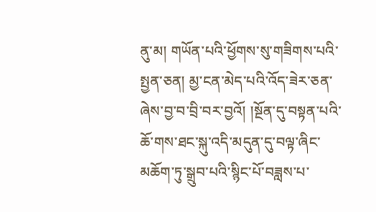ནུ་མ། གཡོན་པའི་ཕྱོགས་སུ་གཟིགས་པའི་སྤྱན་ཅན། མྱ་ངན་མེད་པའི་འོད་ཟེར་ཅན་ཞེས་བྱ་བ་བྲི་བར་བྱའོ། །སྔོན་དུ་བསྟན་པའི་ཆོ་གས་ཐང་སྐུ་འདི་མདུན་དུ་བལྟ་ཞིང་མཆོག་ཏུ་སྒྲུབ་པའི་སྙིང་པོ་བཟླས་པ་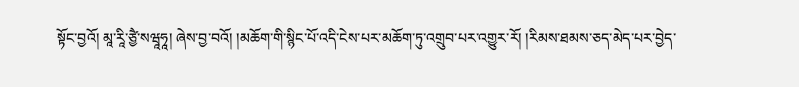སྟོང་བྱའོ། མཱ་རཱི་ཙྱཻ་སཝཱཧཱ། ཞེས་བྱ་བའོ། །མཆོག་གི་སྙིང་པོ་འདི་ངེས་པར་མཆོག་ཏུ་འགྲུབ་པར་འགྱུར་རོ། །རིམས་ཐམས་ཅད་མེད་པར་བྱེད་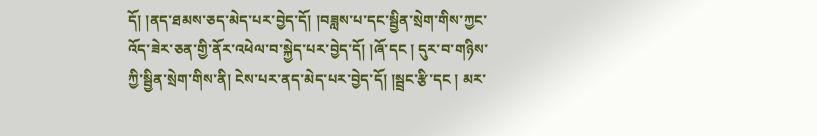དོ། །ནད་ཐམས་ཅད་མེད་པར་བྱེད་དོ། །བཟླས་པ་དང་སྦྱིན་སྲེག་གིས་ཀྱང་འོད་ཟེར་ཅན་གྱི་ནོར་འཕེལ་བ་སྐྱེད་པར་བྱེད་དོ། །ཞོ་དང ། དུར་བ་གཉིས་ཀྱི་སྦྱིན་སྲེག་གིས་ནི། ངེས་པར་ནད་མེད་པར་བྱེད་དོ། །སྦྲང་རྩི་དང ། མར་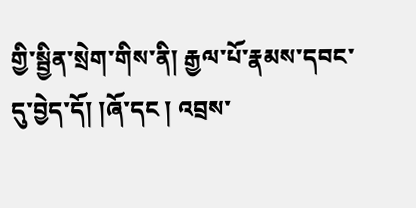གྱི་སྦྱིན་སྲེག་གིས་ནི། རྒྱལ་པོ་རྣམས་དབང་དུ་བྱེད་དོ། །ཞོ་དང ། འབྲས་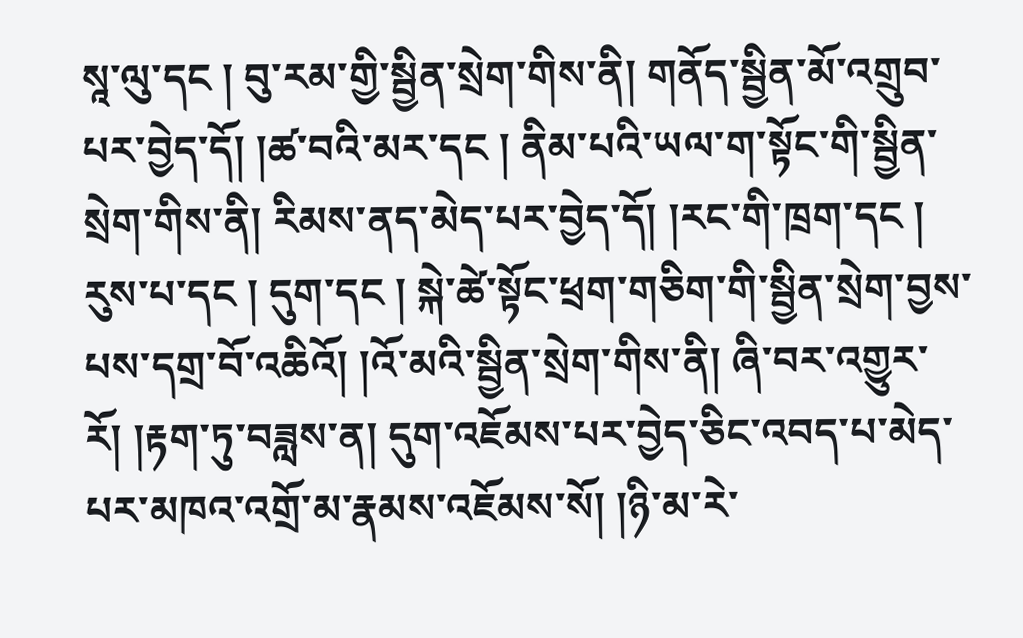སཱ་ལུ་དང ། བུ་རམ་གྱི་སྦྱིན་སྲེག་གིས་ནི། གནོད་སྦྱིན་མོ་འགྲུབ་པར་བྱེད་དོ། །ཚ་བའི་མར་དང ། ནིམ་པའི་ཡལ་ག་སྟོང་གི་སྦྱིན་སྲེག་གིས་ནི། རིམས་ནད་མེད་པར་བྱེད་དོ། །རང་གི་ཁྲག་དང ། རུས་པ་དང ། དུག་དང ། སྐེ་ཚེ་སྟོང་ཕྲག་གཅིག་གི་སྦྱིན་སྲེག་བྱས་པས་དགྲ་བོ་འཆིའོ། །འོ་མའི་སྦྱིན་སྲེག་གིས་ནི། ཞི་བར་འགྱུར་རོ། །རྟག་ཏུ་བཟླས་ན། དུག་འཇོམས་པར་བྱེད་ཅིང་འབད་པ་མེད་པར་མཁའ་འགྲོ་མ་རྣམས་འཇོམས་སོ། །ཉི་མ་རེ་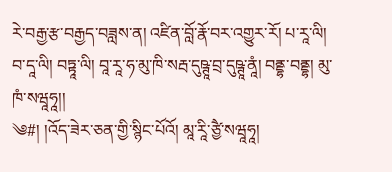རེ་བརྒྱ་རྩ་བརྒྱད་བཟླས་ན། འཛིན་བློ་རྣོ་བར་འགྱུར་རོ། པ་རཱ་ལི། བ་དཱ་ལི། བཏྟཱ་ལི། བཱ་རཱ་ཧ་མུ་ཁི་སརྦ་དུཥྚཱ་བྲ་དུཥྚཱ་ནཱཾ། བནྡྷ་བནྡྷ། མུ་ཁཾ་སཝཱཧཱ།།
༄#། །འོད་ཟེར་ཅན་གྱི་སྙིང་པོའོ། མཱ་རཱི་ཙྱཻ་སཝཱཧཱ།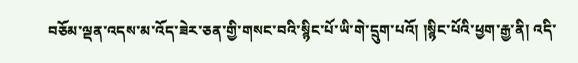བཅོམ་ལྡན་འདས་མ་འོད་ཟེར་ཅན་གྱི་གསང་བའི་སྙིང་པོ་ཡི་གེ་དྲུག་པའོ། །སྙིང་པོའི་ཕྱག་རྒྱ་ནི། འདི་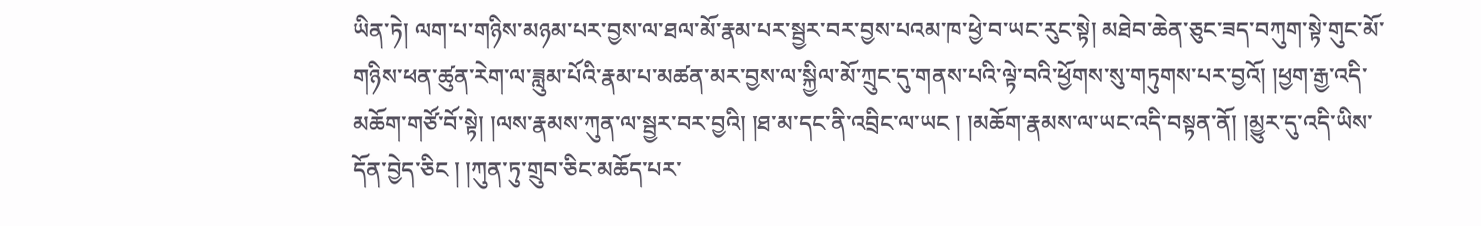ཡིན་ཏེ། ལག་པ་གཉིས་མཉམ་པར་བྱས་ལ་ཐལ་མོ་རྣམ་པར་སྦྱར་བར་བྱས་པའམ་ཁ་ཕྱེ་བ་ཡང་རུང་སྟེ། མཐེབ་ཆེན་ཅུང་ཟད་བཀུག་སྟེ་གུང་མོ་གཉིས་ཕན་ཚུན་རེག་ལ་ཟླུམ་པོའི་རྣམ་པ་མཚན་མར་བྱས་ལ་སྐྱིལ་མོ་ཀྲུང་དུ་གནས་པའི་ལྟེ་བའི་ཕྱོགས་སུ་གཏུགས་པར་བྱའོ། །ཕྱག་རྒྱ་འདི་མཆོག་གཙོ་བོ་སྟེ། །ལས་རྣམས་ཀུན་ལ་སྦྱར་བར་བྱའི། །ཐ་མ་དང་ནི་འབྲིང་ལ་ཡང ། །མཆོག་རྣམས་ལ་ཡང་འདི་བསྟན་ནོ། །མྱུར་དུ་འདི་ཡིས་དོན་བྱེད་ཅིང ། །ཀུན་ཏུ་གྲུབ་ཅིང་མཆོད་པར་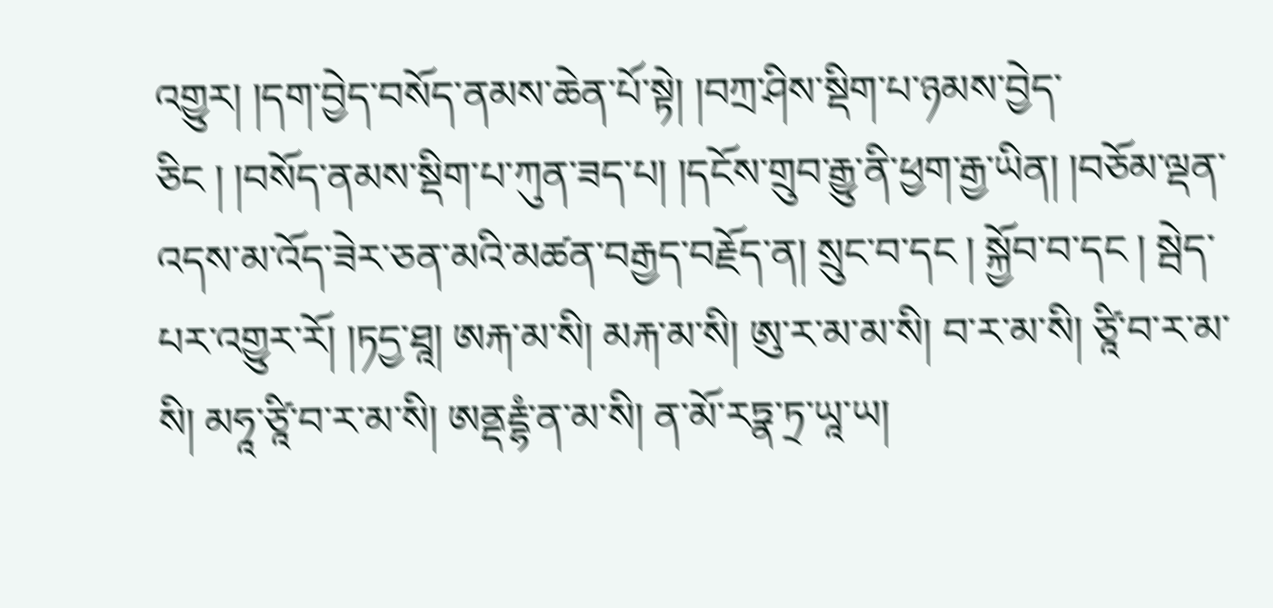འགྱུར། །དག་བྱེད་བསོད་ནམས་ཆེན་པོ་སྟེ། །བཀྲ་ཤིས་སྡིག་པ་ཉམས་བྱེད་ཅིང ། །བསོད་ནམས་སྡིག་པ་ཀུན་ཟད་པ། །དངོས་གྲུབ་རྒྱུ་ནི་ཕྱག་རྒྱ་ཡིན། །བཅོམ་ལྡན་འདས་མ་འོད་ཟེར་ཅན་མའི་མཚན་བརྒྱད་བརྗོད་ན། སྲུང་བ་དང ། སྐྱོབ་བ་དང ། སྦེད་པར་འགྱུར་རོ། །ཏདྱ་ཐཱ། ཨརྐ་མ་སི། མརྐ་མ་སི། ཨུ་ར་མ་མ་སི། བ་ར་མ་སི། ཙཱི་བ་ར་མ་སི། མཧཱ་ཙཱི་བ་ར་མ་སི། ཨནྡརྡྷཾ་ན་མ་སི། ན་མོ་རཏྣ་ཏྲ་ཡཱ་ཡ།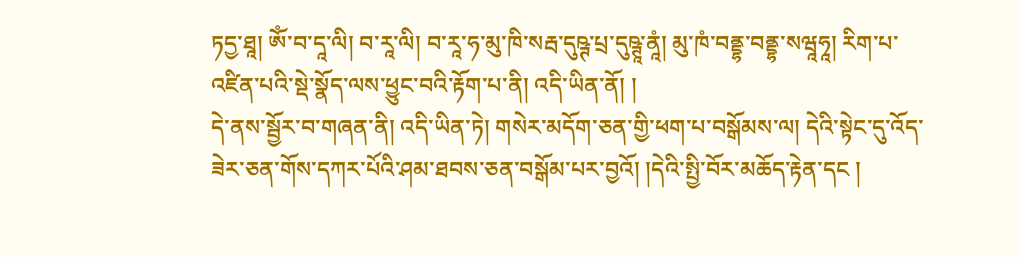ཏདྱ་ཐཱ། ཨོཾ་བ་དཱ་ལི། བ་རཱ་ལི། བ་རཱ་ཧ་མུ་ཁི་སརྦ་དུཥྚ་པྲ་དུཥྚཱ་ནཱཾ། མུ་ཁཾ་བནྡྷ་བནྡྷ་སཝཱཧཱ། རིག་པ་འཛིན་པའི་སྡེ་སྣོད་ལས་ཕྱུང་བའི་རྟོག་པ་ནི། འདི་ཡིན་ནོ། །
དེ་ནས་སྦྱོར་བ་གཞན་ནི། འདི་ཡིན་ཏེ། གསེར་མདོག་ཅན་གྱི་ཕག་པ་བསྒོམས་ལ། དེའི་སྟེང་དུ་འོད་ཟེར་ཅན་གོས་དཀར་པོའི་ཤམ་ཐབས་ཅན་བསྒོམ་པར་བྱའོ། །དེའི་སྤྱི་བོར་མཆོད་རྟེན་དང །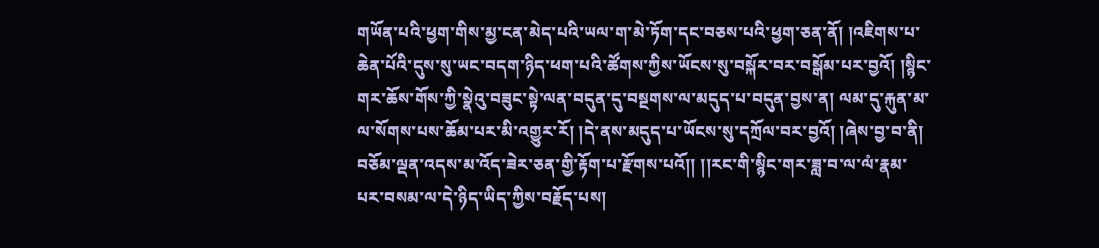གཡོན་པའི་ཕྱག་གིས་མྱ་ངན་མེད་པའི་ཡལ་ག་མེ་ཏོག་དང་བཅས་པའི་ཕྱག་ཅན་ནོ། །འཇིགས་པ་ཆེན་པོའི་དུས་སུ་ཡང་བདག་ཉིད་ཕག་པའི་ཚོགས་ཀྱིས་ཡོངས་སུ་བསྐོར་བར་བསྒོམ་པར་བྱའོ། །སྙིང་གར་ཆོས་གོས་ཀྱི་སྣེའུ་བཟུང་སྟེ་ལན་བདུན་དུ་བསྔགས་ལ་མདུད་པ་བདུན་བྱས་ན། ལམ་དུ་རྐུན་མ་ལ་སོགས་པས་ཆོམ་པར་མི་འགྱུར་རོ། །དེ་ནས་མདུད་པ་ཡོངས་སུ་དཀྲོལ་བར་བྱའོ། །ཞེས་བྱ་བ་ནི། བཅོམ་ལྡན་འདས་མ་འོད་ཟེར་ཅན་གྱི་རྟོག་པ་རྫོགས་པའོ།། །།རང་གི་སྙིང་གར་ཟླ་བ་ལ་ལཾ་རྣམ་པར་བསམ་ལ་དེ་ཉིད་ཡིད་ཀྱིས་བརྗོད་པས།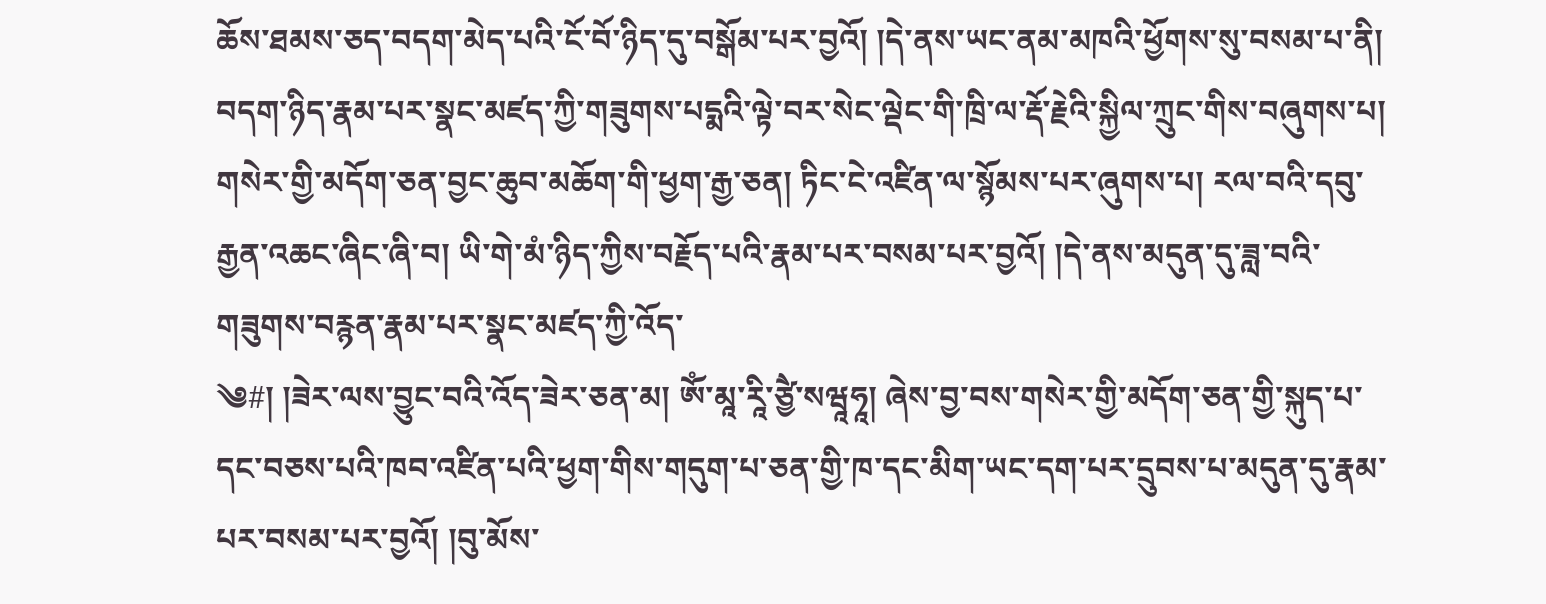ཆོས་ཐམས་ཅད་བདག་མེད་པའི་ངོ་བོ་ཉིད་དུ་བསྒོམ་པར་བྱའོ། །དེ་ནས་ཡང་ནམ་མཁའི་ཕྱོགས་སུ་བསམ་པ་ནི། བདག་ཉིད་རྣམ་པར་སྣང་མཛད་ཀྱི་གཟུགས་པདྨའི་ལྟེ་བར་སེང་ལྡེང་གི་ཁྲི་ལ་རྡོ་རྗེའི་སྐྱིལ་ཀྲུང་གིས་བཞུགས་པ། གསེར་གྱི་མདོག་ཅན་བྱང་ཆུབ་མཆོག་གི་ཕྱག་རྒྱ་ཅན། ཏིང་ངེ་འཛིན་ལ་སྙོམས་པར་ཞུགས་པ། རལ་བའི་དབུ་རྒྱན་འཆང་ཞིང་ཞི་བ། ཡི་གེ་མཾ་ཉིད་ཀྱིས་བརྗོད་པའི་རྣམ་པར་བསམ་པར་བྱའོ། །དེ་ནས་མདུན་དུ་ཟླ་བའི་གཟུགས་བརྙན་རྣམ་པར་སྣང་མཛད་ཀྱི་འོད་
༄#། །ཟེར་ལས་བྱུང་བའི་འོད་ཟེར་ཅན་མ། ཨོཾ་མཱ་རཱི་ཙྱཻ་སཝཱཧཱ། ཞེས་བྱ་བས་གསེར་གྱི་མདོག་ཅན་གྱི་སྐུད་པ་དང་བཅས་པའི་ཁབ་འཛིན་པའི་ཕྱག་གིས་གདུག་པ་ཅན་གྱི་ཁ་དང་མིག་ཡང་དག་པར་དྲུབས་པ་མདུན་དུ་རྣམ་པར་བསམ་པར་བྱའོ། །བུ་མོས་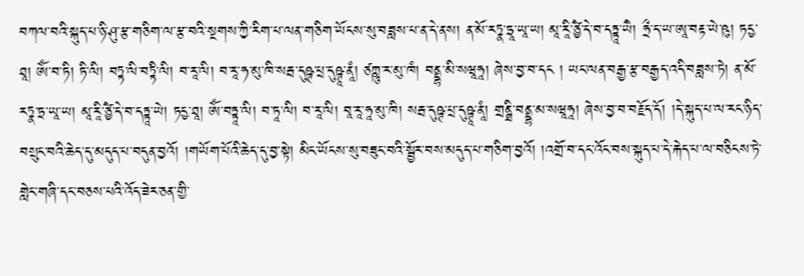བཀལ་བའི་སྐུད་པ་ཉི་ཤུ་རྩ་གཅིག་ལ་རྩ་བའི་སྔགས་ཀྱི་རིག་པ་ལན་གཅིག་ཡོངས་སུ་བཟླས་པ་ན་དེ་ནས། ན་མོ་རཏྣ་ཏྲཱ་ཡཱ་ཡ། མཱ་རཱི་ཙྱཻ་དེ་བ་དཏྟཱ་ཡཻ། ཧྲྀ་ད་ཡ་ཨཱ་བརྟ་ཡེ་ཥུ། ཏདྱ་ཐཱ། ཨོཾ་བ་ཏི། ཏི་ལི། བཏྟ་ལི་བཏྟི་ལི། བ་རཱ་ལི། བ་རཱ་ཧ་མུ་ཁི་སརྦ་དུཥྚ་པྲ་དུཥྚཱ་ནཱཾ། ཙཀྵུ་ར་མུ་ཁཾ། བནྡྷ་མི་སཝཱཧཱ། ཞེས་བྱ་བ་དང ། ཡང་ལན་བརྒྱ་རྩ་བརྒྱད་འདི་བཟླས་ཏེ། ན་མོ་རཏྣ་ཏྲ་ཡཱ་ཡ། མཱ་རཱི་ཙྱཻ་དེ་བ་དཏྟཱ་ཡེ། ཏདྱ་ཐཱ། ཨོཾ་བཏྟཱ་ལི། བ་ཏཱ་ལི། བ་རཱ་ལི། བཱ་རཱ་ཧཱ་མུ་ཁི། སརྦ་དུཥྚ་པྲ་དུཥྚཱ་ནཱཾ། གྲནྠི་བནྡྷ་མ་སཝཱཧཱ། ཞེས་བྱ་བ་བརྗོད་དོ། །དེ་སྐུད་པ་ལ་རང་ཉིད་བསྲུང་བའི་ཆེད་དུ་མདུད་པ་བདུན་བྱའོ། །གཡོག་པོའི་ཆེད་དུ་བྱ་སྟེ། མིང་ཡོངས་སུ་བཟུང་བའི་སྦྱོར་བས་མདུད་པ་གཅིག་བྱའོ། །འགྲོ་བ་དང་འོང་བས་སྐུད་པ་དེ་རྐེད་པ་ལ་བཅིངས་ཏེ་གླེང་གཞི་དང་བཅས་པའི་འོད་ཟེར་ཅན་གྱི་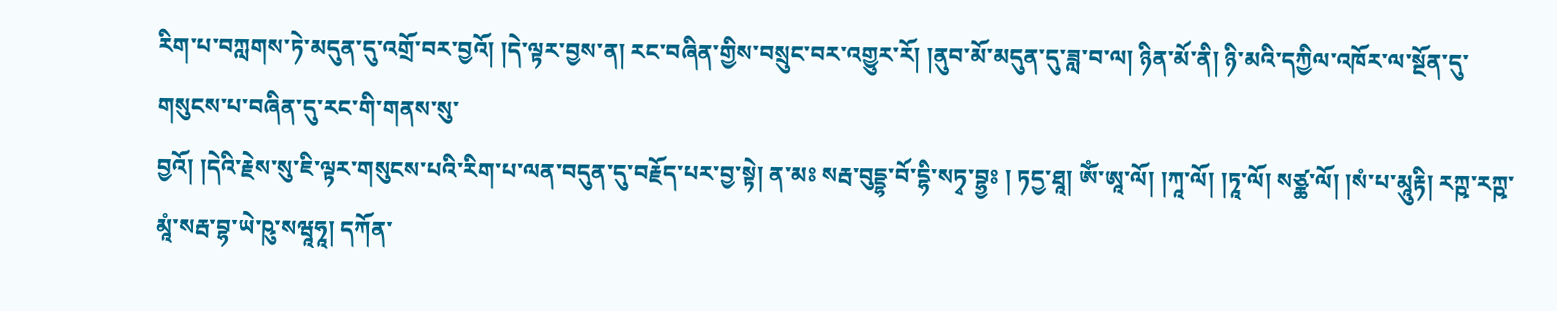རིག་པ་བཀླགས་ཏེ་མདུན་དུ་འགྲོ་བར་བྱའོ། །དེ་ལྟར་བྱས་ན། རང་བཞིན་གྱིས་བསྲུང་བར་འགྱུར་རོ། །ནུབ་མོ་མདུན་དུ་ཟླ་བ་ལ། ཉིན་མོ་ནི། ཉི་མའི་དཀྱིལ་འཁོར་ལ་སྔོན་དུ་གསུངས་པ་བཞིན་དུ་རང་གི་གནས་སུ་
བྱའོ། །དེའི་རྗེས་སུ་ཇི་ལྟར་གསུངས་པའི་རིག་པ་ལན་བདུན་དུ་བརྗོད་པར་བྱ་སྟེ། ན་མཿ སརྦ་བུདྡྷ་བོ་དྷི་སཏྭ་བྷྱཿ ། ཏདྱ་ཐཱ། ཨོཾ་ཨཱ་ལོ། །ཀཱ་ལོ། །ཏཱ་ལོ། སཙྪ་ལོ། །སཾ་པ་མཱུརྟི། རཀྵ་རཀྵ་མཱཾ་སརྦ་བྷ་ཡེ་ཥུ་སཝཱཧཱ། དཀོན་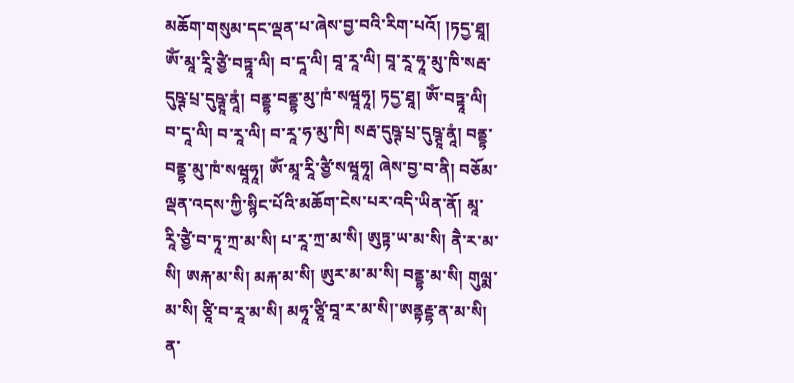མཆོག་གསུམ་དང་ལྡན་པ་ཞེས་བྱ་བའི་རིག་པའོ། །ཏདྱ་ཐཱ། ཨོཾ་མཱ་རཱི་ཙྱཻ་བཏྟཱ་ལི། བ་དཱ་ལི། བཱ་རཱ་ལི། བཱ་རཱ་ཧཱ་མུ་ཁི་སརྦ་དུཥྚ་པྲ་དུཥྚཱ་ནཱཾ། བནྡྷ་བནྡྷ་མུ་ཁཾ་སཝཱཧཱ། ཏདྱ་ཐཱ། ཨོཾ་བཏྟཱ་ལི། བ་དཱ་ལི། བ་རཱ་ལི། བ་རཱ་ཧ་མུ་ཁི། སརྦ་དུཥྚ་པྲ་དུཥྚཱ་ནཱཾ། བནྡྷ་བནྡྷ་མུ་ཁཾ་སཝཱཧཱ། ཨོཾ་མཱ་རཱི་ཙྱཻ་སཝཱཧཱ། ཞེས་བྱ་བ་ནི། བཅོམ་ལྡན་འདས་ཀྱི་སྙིང་པོའི་མཆོག་ངེས་པར་འདི་ཡིན་ནོ། མཱ་རཱི་ཙྱཻ་བ་ཏཱ་ཀྲ་མ་སི། པ་རཱ་ཀྲ་མ་སི། ཨུཏྟ་ཡ་མ་སི། ནཻ་ར་མ་སི། ཨརྐ་མ་སི། མརྐ་མ་སི། ཨུར་མ་མ་སི། བནྡྷ་མ་སི། གུལྨ་མ་སི། ཙཱི་བ་རཱ་མ་སི། མཧཱ་ཙཱི་བཱ་ར་མ་སི།་ཨནྟརྡྷ་ན་མ་སི། ན་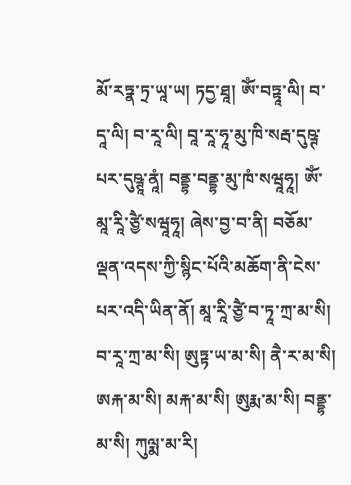མོ་རཏྣ་ཏྲ་ཡཱ་ཡ། ཏདྱ་ཐཱ། ཨོཾ་བཏྟཱ་ལི། བ་དཱ་ལི། བ་རཱ་ལི། བཱ་རཱ་ཧཱ་མུ་ཁི་སརྦ་དུཥྚ་པར་དུཥྚཱ་ནཱཾ། བནྡྷ་བནྡྷ་མུ་ཁཾ་སཝཱཧཱ། ཨོཾ་མཱ་རཱི་ཙྱཻ་སཝཱཧཱ། ཞེས་བྱ་བ་ནི། བཅོམ་ལྡན་འདས་ཀྱི་སྙིང་པོའི་མཆོག་ནི་ངེས་པར་འདི་ཡིན་ནོ། མཱ་རཱི་ཙྱཻ་བ་ཏཱ་ཀྲ་མ་སི། བ་རཱ་ཀྲ་མ་སི། ཨུཏྟ་ཡ་མ་སི། ནཻ་ར་མ་སི། ཨརྐ་མ་སི། མརྐ་མ་སི། ཨུརྨ་མ་སི། བནྡྷ་མ་སི། ཀུལྨ་མ་རི།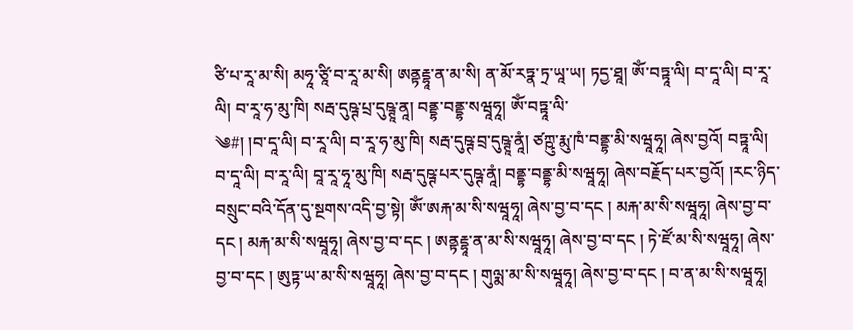ཙི་པ་རཱ་མ་སི། མཧཱ་ཙཱི་བ་རཱ་མ་སི། ཨནྟརྡྷཱ་ན་མ་སི། ན་མོ་རཏྣ་ཏྲ་ཡཱ་ཡ། ཏདྱ་ཐཱ། ཨོཾ་བཏྟཱ་ལི། བ་དཱ་ལི། བ་རཱ་ལི། བ་རཱ་ཧ་མུ་ཁི། སརྦ་དུཥྚ་པྲ་དུཥྚཱ་ནཱ། བནྡྷ་བནྡྷ་སཝཱཧཱ། ཨོཾ་བཏྟཱ་ལི་
༄#། །བ་དཱ་ལི། བ་རཱ་ལི། བ་རཱ་ཧ་མུ་ཁི། སརྦ་དུཥྚ་བྲ་དུཥྚཱ་ནཱཾ། ཙཀྵུ་རྨུ་ཁཾ་བནྡྷ་མི་སཝཱཧཱ། ཞེས་བྱའོ། བཏྟཱ་ལི། བ་དཱ་ལི། བ་རཱ་ལི། བཱ་རཱ་ཧཱ་མུ་ཁི། སརྦ་དུཥྚ་པར་དུཥྚ་ནཱཾ། བནྡྷ་བནྡྷ་མི་སཝཱཧཱ། ཞེས་བརྗོད་པར་བྱའོ། །རང་ཉིད་བསྲུང་བའི་དོན་དུ་སྔགས་འདི་བྱ་སྟེ། ཨོཾ་ཨརྐ་མ་སི་སཝཱཧཱ། ཞེས་བྱ་བ་དང ། མརྐ་མ་སི་སཝཱཧཱ། ཞེས་བྱ་བ་དང ། མརྐ་མ་སི་སཝཱཧཱ། ཞེས་བྱ་བ་དང ། ཨནྟརྡྷཱ་ན་མ་སི་སཝཱཧཱ། ཞེས་བྱ་བ་དང ། ཏེ་ཛོ་མ་སི་སཝཱཧཱ། ཞེས་བྱ་བ་དང ། ཨུཏྟ་ཡ་མ་སི་སཝཱཧཱ། ཞེས་བྱ་བ་དང ། གུལྨ་མ་སི་སཝཱཧཱ། ཞེས་བྱ་བ་དང ། བ་ན་མ་སི་སཝཱཧཱ།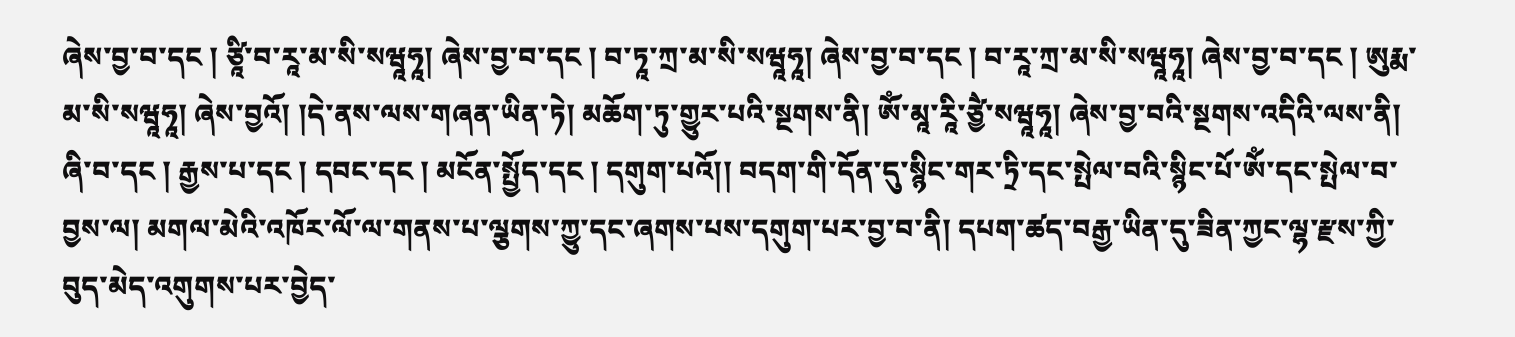ཞེས་བྱ་བ་དང ། ཙཱི་བ་རཱ་མ་སི་སཝཱཧཱ། ཞེས་བྱ་བ་དང ། བ་ཏཱ་ཀྲ་མ་སི་སཝཱཧཱ། ཞེས་བྱ་བ་དང ། བ་རཱ་ཀྲ་མ་སི་སཝཱཧཱ། ཞེས་བྱ་བ་དང ། ཨུརྨ་མ་སི་སཝཱཧཱ། ཞེས་བྱའོ། །དེ་ནས་ལས་གཞན་ཡིན་ཏེ། མཆོག་ཏུ་གྱུར་པའི་སྔགས་ནི། ཨོཾ་མཱ་རཱི་ཙྱཻ་སཝཱཧཱ། ཞེས་བྱ་བའི་སྔགས་འདིའི་ལས་ནི། ཞི་བ་དང ། རྒྱས་པ་དང ། དབང་དང ། མངོན་སྤྱོད་དང ། དགུག་པའོ།། བདག་གི་དོན་དུ་སྙིང་གར་ཏྲི་དང་སྤེལ་བའི་སྙིང་པོ་ཨོཾ་དང་སྤེལ་བ་བྱས་ལ། མགལ་མེའི་འཁོར་ལོ་ལ་གནས་པ་ལྕགས་ཀྱུ་དང་ཞགས་པས་དགུག་པར་བྱ་བ་ནི། དཔག་ཚད་བརྒྱ་ཡིན་དུ་ཟིན་ཀྱང་ལྷ་རྫས་ཀྱི་བུད་མེད་འགུགས་པར་བྱེད་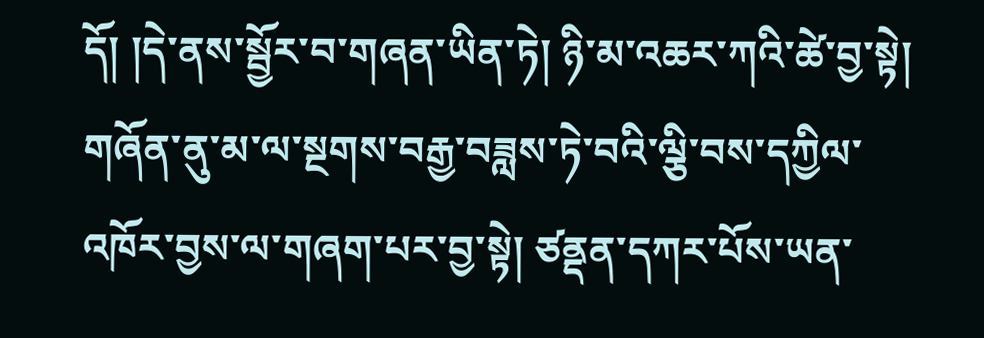དོ། །དེ་ནས་སྦྱོར་བ་གཞན་ཡིན་ཏེ། ཉི་མ་འཆར་ཀའི་ཚེ་བྱ་སྟེ། གཞོན་ནུ་མ་ལ་སྔགས་བརྒྱ་བཟླས་ཏེ་བའི་ལྕི་བས་དཀྱིལ་
འཁོར་བྱས་ལ་གཞག་པར་བྱ་སྟེ། ཙནྡན་དཀར་པོས་ཡན་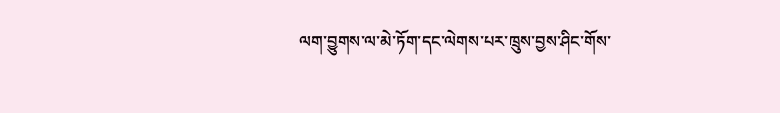ལག་བྱུགས་ལ་མེ་ཏོག་དང་ལེགས་པར་ཁྲུས་བྱས་ཤིང་གོས་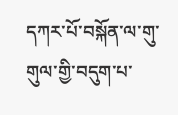དཀར་པོ་བསྐོན་ལ་གུ་གུལ་གྱི་བདུག་པ་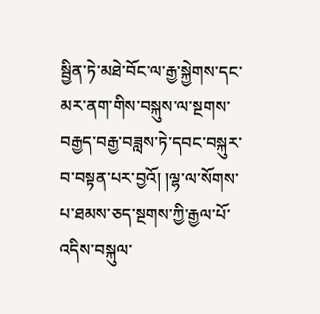སྦྱིན་ཏེ་མཐེ་བོང་ལ་རྒྱ་སྐྱེགས་དང་མར་ནག་གིས་བསྐུས་ལ་སྔགས་བརྒྱད་བརྒྱ་བཟླས་ཏེ་དབང་བསྐུར་བ་བསྟན་པར་བྱའོ། །ལྷ་ལ་སོགས་པ་ཐམས་ཅད་སྔགས་ཀྱི་རྒྱལ་པོ་འདིས་བསྐུལ་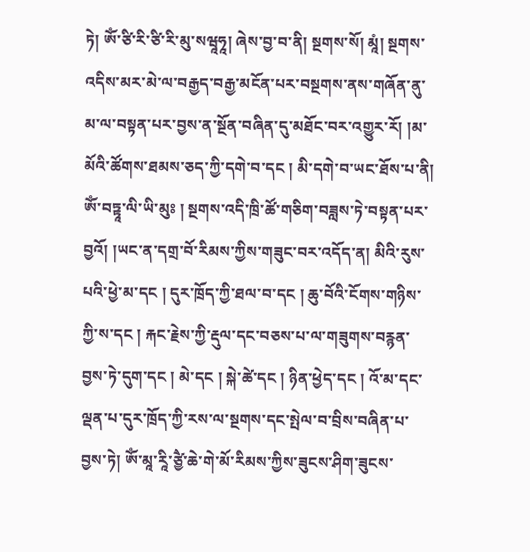ཏེ། ཨོཾ་ཙི་རི་ཙི་རི་མུ་སཝཱཧཱ། ཞེས་བྱ་བ་ནི། སྔགས་སོ། མཱཾ། སྔགས་འདིས་མར་མེ་ལ་བརྒྱད་བརྒྱ་མངོན་པར་བསྔགས་ནས་གཞོན་ནུ་མ་ལ་བསྟན་པར་བྱས་ན་སྔོན་བཞིན་དུ་མཐོང་བར་འགྱུར་རོ། །མ་མོའི་ཚོགས་ཐམས་ཅད་ཀྱི་དགེ་བ་དང ། མི་དགེ་བ་ཡང་ཐོས་པ་ནི། ཨོཾ་བཏྟཱ་ལི་ཡི་མུཿ ། སྔགས་འདི་ཁྲི་ཚོ་གཅིག་བཟླས་ཏེ་བསྟན་པར་བྱའོ། །ཡང་ན་དགྲ་བོ་རིམས་ཀྱིས་གཟུང་བར་འདོད་ན། མིའི་རུས་པའི་ཕྱེ་མ་དང ། དུར་ཁྲོད་ཀྱི་ཐལ་བ་དང ། ཆུ་བོའི་ངོགས་གཉིས་ཀྱི་ས་དང ། རྐང་རྗེས་ཀྱི་རྡུལ་དང་བཅས་པ་ལ་གཟུགས་བརྙན་བྱས་ཏེ་དུག་དང ། མེ་དང ། སྐེ་ཚེ་དང ། ཉིན་ཕྱེད་དང ། འོ་མ་དང་ལྡན་པ་དུར་ཁྲོད་ཀྱི་རས་ལ་སྔགས་དང་སྤེལ་བ་བྲིས་བཞིན་པ་བྱས་ཏེ། ཨོཾ་མཱ་རཱི་ཙྱཻ་ཆེ་གེ་མོ་རིམས་ཀྱིས་ཟུངས་ཤིག་ཟུངས་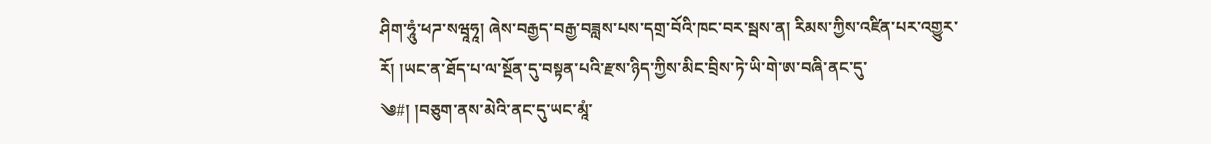ཤིག་ཧཱུཾ་ཕཌ་སཝཱཧཱ། ཞེས་བརྒྱད་བརྒྱ་བཟླས་པས་དགྲ་བོའི་ཁང་བར་སྦས་ན། རིམས་ཀྱིས་འཛིན་པར་འགྱུར་རོ། །ཡང་ན་ཐོད་པ་ལ་སྔོན་དུ་བསྟན་པའི་རྫས་ཉིད་ཀྱིས་མིང་བྲིས་ཏེ་ཡི་གེ་ཨ་བཞི་ནང་དུ་
༄#། །བཅུག་ནས་མེའི་ནང་དུ་ཡང་མཱཾ་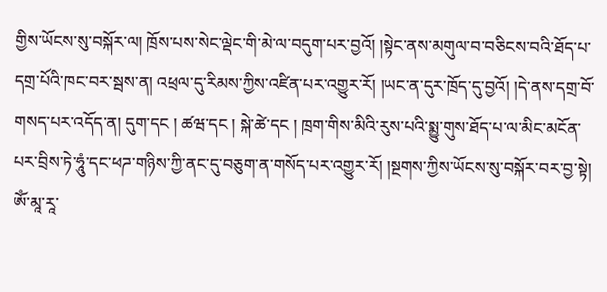གྱིས་ཡོངས་སུ་བསྐོར་ལ། ཁྲོས་པས་སེང་ལྡེང་གི་མེ་ལ་བདུག་པར་བྱའོ། །སྟེང་ནས་མགུལ་བ་བཅིངས་བའི་ཐོད་པ་དགྲ་པོའི་ཁང་བར་སྦས་ན། འཕྲལ་དུ་རིམས་ཀྱིས་འཛིན་པར་འགྱུར་རོ། །ཡང་ན་དུར་ཁྲོད་དུ་བྱའོ། །དེ་ནས་དགྲ་བོ་གསད་པར་འདོད་ན། དུག་དང ། ཚཝ་དང ། སྐེ་ཚེ་དང ། ཁྲག་གིས་མིའི་རུས་པའི་སྨྱུ་གུས་ཐོད་པ་ལ་མིང་མངོན་པར་བྲིས་ཏེ་ཧཱུཾ་དང་ཕཌ་གཉིས་ཀྱི་ནང་དུ་བཅུག་ན་གསོད་པར་འགྱུར་རོ། །སྔགས་ཀྱིས་ཡོངས་སུ་བསྐོར་བར་བྱ་སྟེ། ཨོཾ་མཱ་རཱ་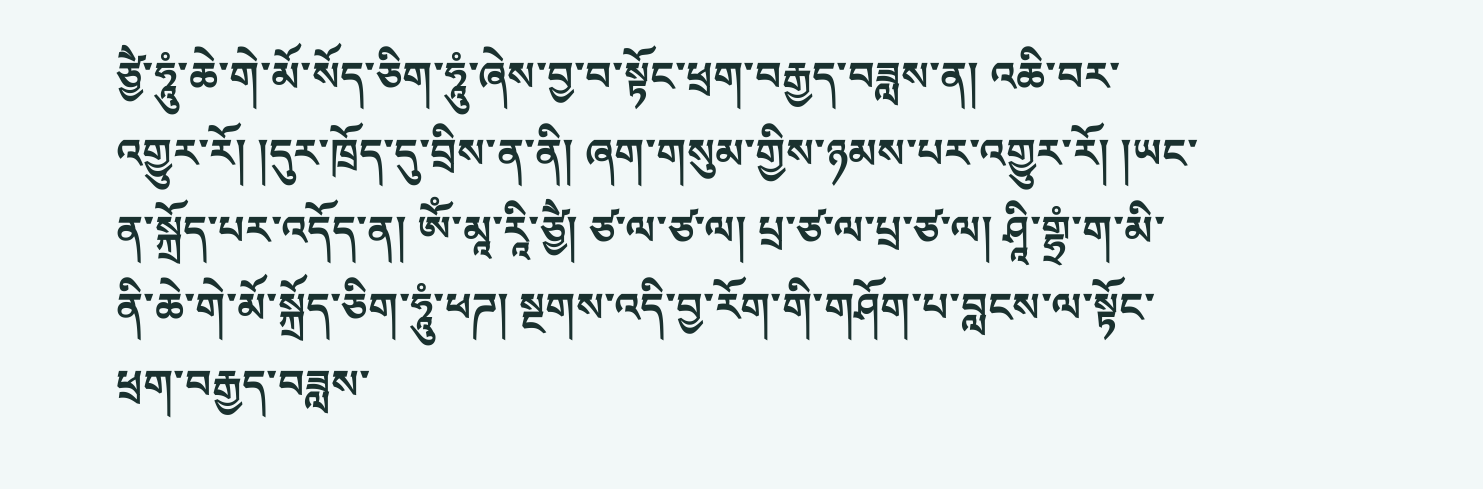ཙྱཻ་ཧཱུཾ་ཆེ་གེ་མོ་སོད་ཅིག་ཧཱུཾ་ཞེས་བྱ་བ་སྟོང་ཕྲག་བརྒྱད་བཟླས་ན། འཆི་བར་འགྱུར་རོ། །དུར་ཁྲོད་དུ་བྲིས་ན་ནི། ཞག་གསུམ་གྱིས་ཉམས་པར་འགྱུར་རོ། །ཡང་ན་སྐྲོད་པར་འདོད་ན། ཨོཾ་མཱ་རཱི་ཙྱཻ། ཙ་ལ་ཙ་ལ། པྲ་ཙ་ལ་པྲ་ཙ་ལ། ཤཱི་གྷྲཾ་ག་མི་ནི་ཆེ་གེ་མོ་སྐྲོད་ཅིག་ཧཱུཾ་ཕཌ། སྔགས་འདི་བྱ་རོག་གི་གཤོག་པ་བླངས་ལ་སྟོང་ཕྲག་བརྒྱད་བཟླས་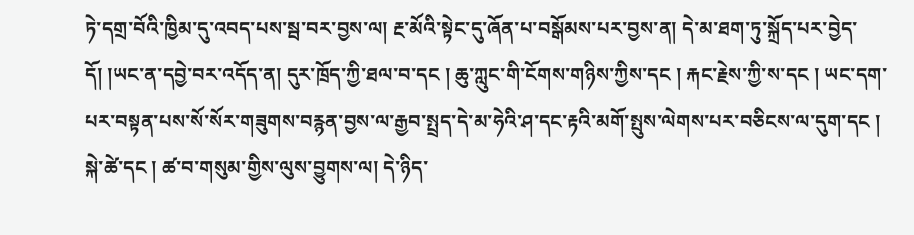ཏེ་དགྲ་བོའི་ཁྱིམ་དུ་འབད་པས་སྦ་བར་བྱས་ལ། རྔ་མོའི་སྟེང་དུ་ཞོན་པ་བསྒོམས་པར་བྱས་ན། དེ་མ་ཐག་ཏུ་སྐྲོད་པར་བྱེད་དོ། །ཡང་ན་དབྱེ་བར་འདོད་ན། དུར་ཁྲོད་ཀྱི་ཐལ་བ་དང ། ཆུ་ཀླུང་གི་ངོགས་གཉིས་ཀྱིས་དང ། རྐང་རྗེས་ཀྱི་ས་དང ། ཡང་དག་པར་བསྟན་པས་སོ་སོར་གཟུགས་བརྙན་བྱས་ལ་རྒྱབ་སྤྲད་དེ་མ་ཧེའི་ཤ་དང་རྟའི་མགོ་སྤུས་ལེགས་པར་བཅིངས་ལ་དུག་དང །
སྐེ་ཚེ་དང ། ཚ་བ་གསུམ་གྱིས་ལུས་བྱུགས་ལ། དེ་ཉིད་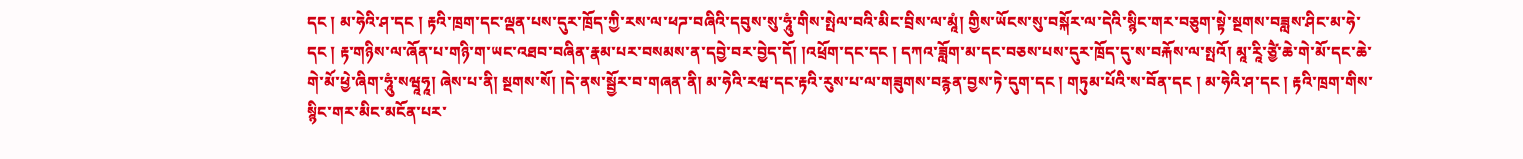དང ། མ་ཧེའི་ཤ་དང ། རྟའི་ཁྲག་དང་ལྡན་པས་དུར་ཁྲོད་ཀྱི་རས་ལ་ཕཌ་བཞིའི་དབུས་སུ་ཧཱུཾ་གིས་སྤེལ་བའི་མིང་བྲིས་ལ་མཱཾ། གྱིས་ཡོངས་སུ་བསྐོར་ལ་དེའི་སྙིང་གར་བཅུག་སྟེ་སྔགས་བཟླས་ཤིང་མ་ཧེ་དང ། རྟ་གཉིས་ལ་ཞོན་པ་གཉི་ག་ཡང་འཐབ་བཞིན་རྣམ་པར་བསམས་ན་དབྱེ་བར་བྱེད་དོ། །འཕྲོག་དང་དང ། དཀའ་ཟློག་མ་དང་བཅས་པས་དུར་ཁྲོད་དུ་ས་བརྐོས་ལ་སྤའོ། མཱ་རཱི་ཙྱཻ་ཆེ་གེ་མོ་དང་ཆེ་གེ་མོ་ཕྱེ་ཞིག་ཧཱུཾ་སཝཱཧཱ། ཞེས་པ་ནི། སྔགས་སོ། །དེ་ནས་སྦྱོར་བ་གཞན་ནི། མ་ཧེའི་རཝ་དང་རྟའི་རུས་པ་ལ་གཟུགས་བརྙན་བྱས་ཏེ་དུག་དང ། གཏུམ་པོའི་ས་བོན་དང ། མ་ཧེའི་ཤ་དང ། རྟའི་ཁྲག་གིས་སྙིང་གར་མིང་མངོན་པར་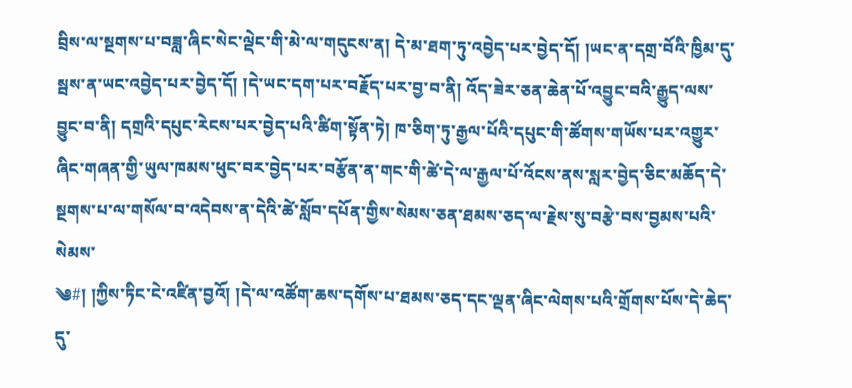བྲིས་ལ་སྔགས་པ་བཟླ་ཞིང་སེང་ལྡེང་གི་མེ་ལ་གདུངས་ན། དེ་མ་ཐག་ཏུ་འབྱེད་པར་བྱེད་དོ། །ཡང་ན་དགྲ་བོའི་ཁྱིམ་དུ་སྦས་ན་ཡང་འབྱེད་པར་བྱེད་དོ། །དེ་ཡང་དག་པར་བརྗོད་པར་བྱ་བ་ནི། འོད་ཟེར་ཅན་ཆེན་པོ་འབྱུང་བའི་རྒྱུད་ལས་བྱུང་བ་ནི། དགྲའི་དཔུང་རེངས་པར་བྱེད་པའི་ཚིག་སྟོན་ཏེ། ཁ་ཅིག་ཏུ་རྒྱལ་པོའི་དཔུང་གི་ཚོགས་གཡོས་པར་འགྱུར་ཞིང་གཞན་གྱི་ཡུལ་ཁམས་ཕུང་བར་བྱེད་པར་བརྩོན་ན་གང་གི་ཚེ་དེ་ལ་རྒྱལ་པོ་འོངས་ནས་སླར་བྱེད་ཅིང་མཆོད་དེ་སྔགས་པ་ལ་གསོལ་བ་འདེབས་ན་དེའི་ཚེ་སློབ་དཔོན་གྱིས་སེམས་ཅན་ཐམས་ཅད་ལ་རྗེས་སུ་བརྩེ་བས་བྱམས་པའི་སེམས་
༄#། །ཀྱིས་ཏིང་ངེ་འཛིན་བྱའོ། །དེ་ལ་འཚོག་ཆས་དགོས་པ་ཐམས་ཅད་དང་ལྡན་ཞིང་ལེགས་པའི་གྲོགས་པོས་དེ་ཆེད་དུ་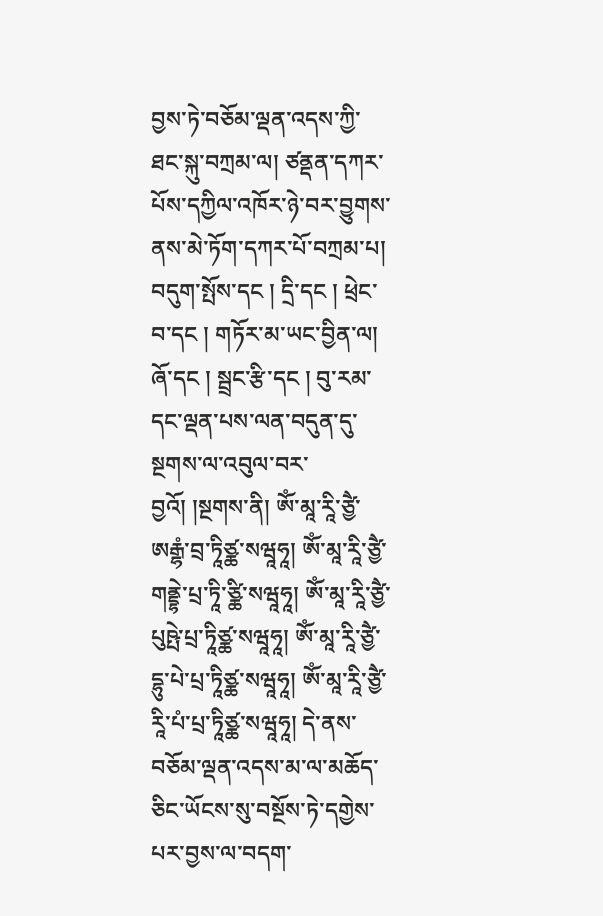བྱས་ཏེ་བཅོམ་ལྡན་འདས་ཀྱི་ཐང་སྐུ་བཀྲམ་ལ། ཙནྡན་དཀར་པོས་དཀྱིལ་འཁོར་ཉེ་བར་བྱུགས་ནས་མེ་ཏོག་དཀར་པོ་བཀྲམ་པ། བདུག་སྤོས་དང ། དྲི་དང ། ཕྲེང་བ་དང ། གཏོར་མ་ཡང་བྱིན་ལ། ཞོ་དང ། སྦྲང་རྩི་དང ། བུ་རམ་དང་ལྡན་པས་ལན་བདུན་དུ་སྔགས་ལ་འབུལ་བར་བྱའོ། །སྔགས་ནི། ཨོཾ་མཱ་རཱི་ཙྱཻ་ཨརྒྷཾ་བྲ་ཏཱིཙྪ་སཝཱཧཱ། ཨོཾ་མཱ་རཱི་ཙྱཻ་གནྡྷེ་པྲ་ཏཱི་ཙྪི་སཝཱཧཱ། ཨོཾ་མཱ་རཱི་ཙྱཻ་པུཥྤེ་པྲ་ཏཱིཙྪ་སཝཱཧཱ། ཨོཾ་མཱ་རཱི་ཙྱཻ་དྷུ་པེ་པྲ་ཏཱིཙྪ་སཝཱཧཱ། ཨོཾ་མཱ་རཱི་ཙྱཻ་རཱི་པཾ་པྲ་ཏཱིཙྪ་སཝཱཧཱ། དེ་ནས་བཅོམ་ལྡན་འདས་མ་ལ་མཆོད་ཅིང་ཡོངས་སུ་བསྔོས་ཏེ་དགྱེས་པར་བྱས་ལ་བདག་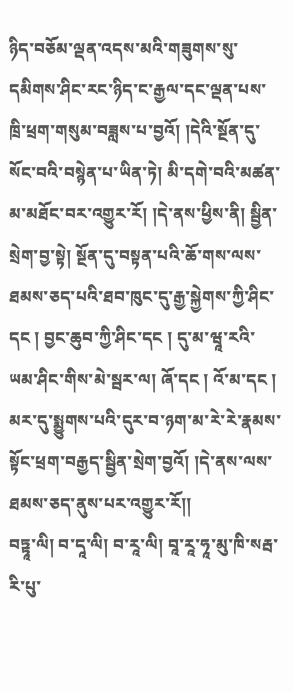ཉིད་བཅོམ་ལྡན་འདས་མའི་གཟུགས་སུ་དམིགས་ཤིང་རང་ཉིད་ང་རྒྱལ་དང་ལྡན་པས་ཁྲི་ཕྲག་གསུམ་བཟླས་པ་བྱའོ། །དེའི་སྔོན་དུ་སོང་བའི་བསྙེན་པ་ཡིན་ཏེ། མི་དགེ་བའི་མཚན་མ་མཐོང་བར་འགྱུར་རོ། །དེ་ནས་ཕྱིས་ནི། སྦྱིན་སྲེག་བྱ་སྟེ། སྔོན་དུ་བསྟན་པའི་ཆོ་གས་ལས་ཐམས་ཅད་པའི་ཐབ་ཁུང་དུ་རྒྱ་སྐྱེགས་ཀྱི་ཤིང་དང ། བྱང་ཆུབ་ཀྱི་ཤིང་དང ། དུ་མ་ཝཱ་རའི་ཡམ་ཤིང་གིས་མེ་སྦར་ལ། ཞོ་དང ། འོ་མ་དང ། མར་དུ་སྨྱུགས་པའི་དུར་བ་ཉག་མ་རེ་རེ་རྣམས་སྟོང་ཕྲག་བརྒྱད་སྦྱིན་སྲེག་བྱའོ། །དེ་ནས་ལས་ཐམས་ཅད་ནུས་པར་འགྱུར་རོ།།
བཏྟཱ་ལི། བ་དཱ་ལི། བ་རཱ་ལི། བཱ་རཱ་ཧཱ་མུ་ཁི་སརྦ་རི་པུ་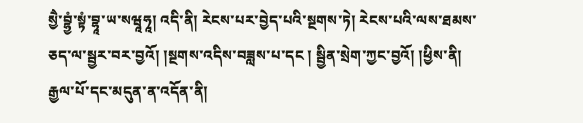སྱཻ་བྷྱཾ་སྟཾ་བྷཱ་ཡ་སཝཱཧཱ། འདི་ནི། རེངས་པར་བྱེད་པའི་སྔགས་ཏེ། རེངས་པའི་ལས་ཐམས་ཅད་ལ་སྦྱར་བར་བྱའོ། །སྔགས་འདིས་བཟླས་པ་དང ། སྦྱིན་སྲེག་ཀྱང་བྱའོ། །ཕྱིས་ནི། རྒྱལ་པོ་དང་མདུན་ན་འདོན་ནི།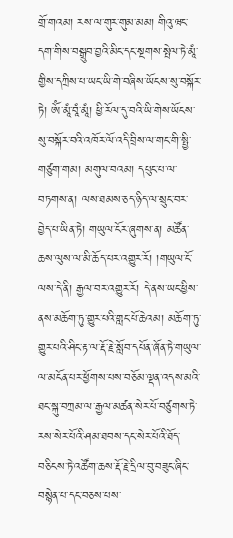གྲོ་གའམ། རས་ལ་གུར་གུམ་མམ། གིའུ་ཝང་དག་གིས་བསྒྲུབ་བྱའི་མིང་དང་སྔགས་སྤེལ་ཏེ་མཱཾ་གྱིས་དཀྲིས་པ་ཡང་ཡི་གེ་བཞིས་ཡོངས་སུ་བསྐོར་ཏེ། ཨོཾ་མཱཾ་བཱཾ་མཱཾ། ཕྱི་རོལ་དུ་བའི་ཡི་གེས་ཡོངས་སུ་བསྐོར་བའི་འཁོར་ལོ་འདི་བྲིས་ལ་གང་གི་སྤྱི་གཙུག་གམ། མགུལ་བའམ། དཔུང་པ་ལ་བཏགས་ན། ལས་ཐམས་ཅད་ཉིད་ལ་སྲུང་བར་བྱེད་པ་ཡིན་ཏེ། གཡུལ་ངོར་ཞུགས་ན། མཚོན་ཆས་ལུས་ལ་མི་ཆོད་པར་འགྱུར་རོ། །གཡུལ་ངོ་ལས་དེ་ནི། རྒྱལ་བར་འགྱུར་རོ། དེ་ནས་ཡང་ཕྱིས་ནས་མཆོག་ཏུ་གྱུར་པའི་གླང་པོ་ཆེའམ། མཆོག་ཏུ་གྱུར་པའི་ཤིང་རྟ་ལ་རྡོ་རྗེ་སློབ་དཔོན་ཞོན་ཏེ་གཡུལ་ལ་མངོན་པར་ཕྱོགས་པས་བཅོམ་ལྡན་འདས་མའི་ཐང་སྐུ་བཀྲམ་ལ་རྒྱལ་མཚན་སེར་པོ་བཙུགས་ཏེ་རས་སེར་པོའི་ཤམ་ཐབས་དང་སེར་པོའི་ཐོད་བཅིངས་ཏེ་འཚོག་ཆས་རྡོ་རྗེ་དྲིལ་བུ་བཟུང་ཞིང་བསྙེན་པ་དང་བཅས་པས་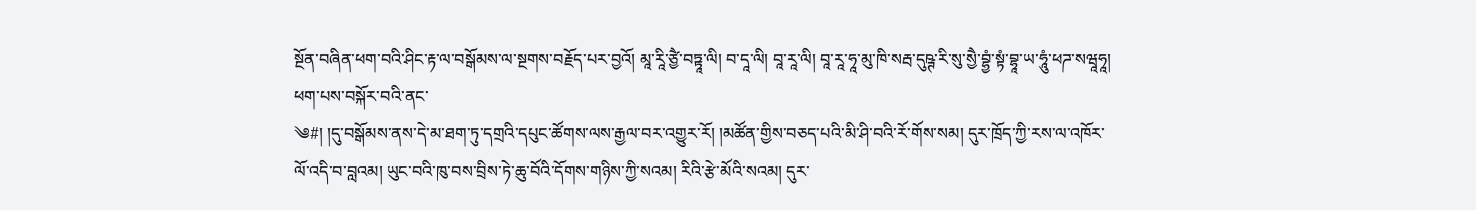སྔོན་བཞིན་ཕག་བའི་ཤིང་རྟ་ལ་བསྒོམས་ལ་སྔགས་བརྗོད་པར་བྱའོ། མཱ་རཱི་ཙྱཻ་བཏྟཱ་ལི། བ་དཱ་ལི། བཱ་རཱ་ལི། བཱ་རཱ་ཧཱ་མུ་ཁི་སརྦ་དུཥྚ་རི་སུ་སྱཻ་བྷྱཾ་སྟཾ་བྷཱ་ཡ་ཧཱུཾ་ཕཌ་སཝཱཧཱ། ཕག་པས་བསྐོར་བའི་ནང་
༄#། །དུ་བསྒོམས་ནས་དེ་མ་ཐག་ཏུ་དགྲའི་དཔུང་ཚོགས་ལས་རྒྱལ་བར་འགྱུར་རོ། །མཚོན་གྱིས་བཅད་པའི་མི་ཤི་བའི་རོ་གོས་སམ། དུར་ཁྲོད་ཀྱི་རས་ལ་འཁོར་ལོ་འདི་བ་བླའམ། ཡུང་བའི་ཁུ་བས་བྲིས་ཏེ་ཆུ་བོའི་དོགས་གཉིས་ཀྱི་སའམ། རིའི་རྩེ་མོའི་སའམ། དུར་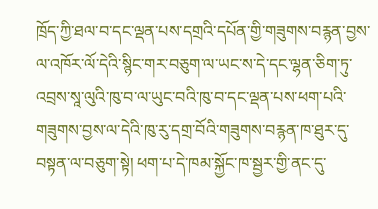ཁྲོད་ཀྱི་ཐལ་བ་དང་ལྡན་པས་དགྲའི་དཔོན་གྱི་གཟུགས་བརྙན་བྱས་ལ་འཁོར་ལོ་དེའི་སྙིང་གར་བཅུག་ལ་ཡང་ས་དེ་དང་ལྷན་ཅིག་ཏུ་འབྲས་སཱ་ལུའི་ཁུ་བ་ལ་ཡུང་བའི་ཁུ་བ་དང་ལྡན་པས་ཕག་པའི་གཟུགས་བྱས་ལ་དེའི་ཁུ་རུ་དགྲ་བོའི་གཟུགས་བརྙན་ཁ་ཐུར་དུ་བསྟན་ལ་བཅུག་སྟེ། ཕག་པ་དེ་ཁམ་སྐྱོང་ཁ་སྦྱར་གྱི་ནང་དུ་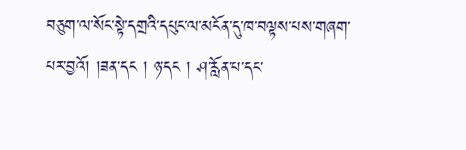བཅུག་ལ་སོང་སྟེ་དགྲའི་དཔུང་ལ་མངོན་དུ་ཁ་བལྟས་པས་གཞག་པར་བྱའོ། །ཟན་དང ། ཉ་དང ། ཤ་རློན་པ་དང་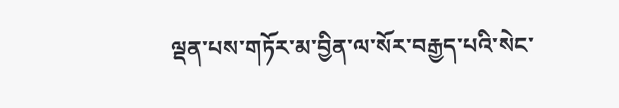ལྡན་པས་གཏོར་མ་བྱིན་ལ་སོར་བརྒྱད་པའི་སེང་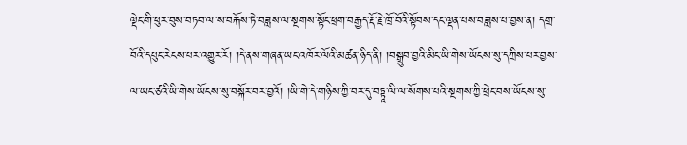ལྡེང་གི་ཕུར་བུས་བཏབ་ལ་ས་བརྐོས་ཏེ་བཟླས་ལ་སྔགས་སྟོང་ཕྲག་བརྒྱད་རྡོ་རྗེ་ཁྲོ་བོའི་སྟོབས་དང་ལྡན་པས་བཟླས་པ་བྱས་ན། དགྲ་བོའི་དཔུང་རེངས་པར་འགྱུར་རོ། །དེ་ནས་གཞན་ཡང་འཁོར་ལོའི་མཚན་ཉིད་ནི། །བསྒྲུབ་བྱའི་མིང་ཡི་གེས་ཡོངས་སུ་དཀྲིས་པར་བྱས་ལ་ཡང་ཙའི་ཡི་གེས་ཡོངས་སུ་བསྐོར་བར་བྱའོ། །ཡི་གེ་དེ་གཉིས་ཀྱི་བར་དུ་བཏྟཱ་ལི་ལ་སོགས་པའི་སྔགས་ཀྱི་ཕྲེང་བས་ཡོངས་སུ་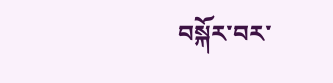བསྐོར་བར་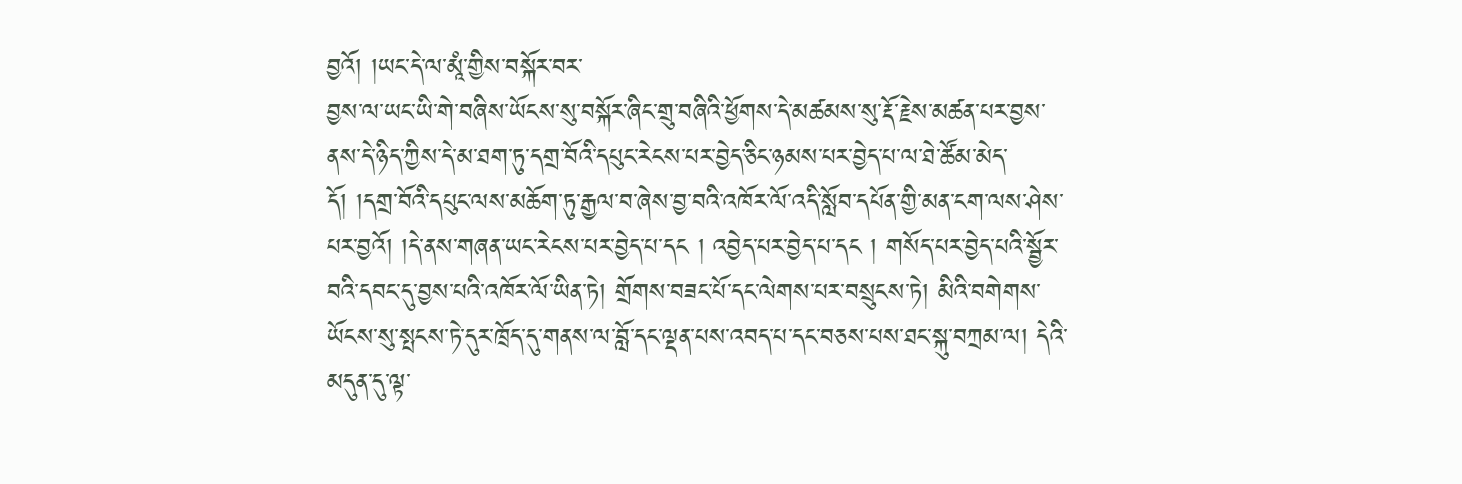བྱའོ། །ཡང་དེ་ལ་མཱཾ་གྱིས་བསྐོར་བར་
བྱས་ལ་ཡང་ཡི་གེ་བཞིས་ཡོངས་སུ་བསྐོར་ཞིང་གྲུ་བཞིའི་ཕྱོགས་དེ་མཚམས་སུ་རྡོ་རྗེས་མཚན་པར་བྱས་ནས་དེ་ཉིད་ཀྱིས་དེ་མ་ཐག་ཏུ་དགྲ་བོའི་དཔུང་རེངས་པར་བྱེད་ཅིང་ཉམས་པར་བྱེད་པ་ལ་ཐེ་ཚོམ་མེད་དོ། །དགྲ་བོའི་དཔུང་ལས་མཆོག་ཏུ་རྒྱལ་བ་ཞེས་བྱ་བའི་འཁོར་ལོ་འདི་སློབ་དཔོན་གྱི་མན་ངག་ལས་ཤེས་པར་བྱའོ། །དེ་ནས་གཞན་ཡང་རེངས་པར་བྱེད་པ་དང ། འབྱེད་པར་བྱེད་པ་དང ། གསོད་པར་བྱེད་པའི་སྦྱོར་བའི་དབང་དུ་བྱས་པའི་འཁོར་ལོ་ཡིན་ཏེ། གྲོགས་བཟང་པོ་དང་ལེགས་པར་བསྲུངས་ཏེ། མིའི་བགེགས་ཡོངས་སུ་སྤངས་ཏེ་དུར་ཁྲོད་དུ་གནས་ལ་བློ་དང་ལྡན་པས་འབད་པ་དང་བཅས་པས་ཐང་སྐུ་བཀྲམ་ལ། དེའི་མདུན་དུ་ལྟ་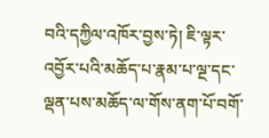བའི་དཀྱིལ་འཁོར་བྱས་ཏེ། ཇི་ལྟར་འབྱོར་པའི་མཆོད་པ་རྣམ་པ་ལྔ་དང་ལྡན་པས་མཆོད་ལ་གོས་ནག་པོ་བགོ་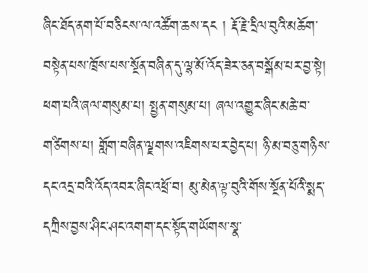ཞིང་ཐོད་ནག་པོ་བཅིངས་ལ་འཚོག་ཆས་དང ། རྡོ་རྗེ་དྲིལ་བུའི་མཆོག་བསྟེན་པས་ཁྲོས་པས་སྔོན་བཞིན་དུ་ལྷ་མོ་འོད་ཟེར་ཅན་བསྒོམ་པར་བྱ་སྟེ། ཕག་པའི་ཞལ་གསུམ་པ། སྤྱན་གསུམ་པ། ཞལ་འགྱུར་ཞིང་མཆེ་བ་གཙིགས་པ། གློག་བཞིན་ལྗགས་འཇིགས་པར་བྱེད་པ། ཉི་མ་བཅུ་གཉིས་དང་འདྲ་བའི་འོད་འབར་ཞིང་འཕྲོ་བ། མུ་མེན་ལྟ་བུའི་གོས་སྔོན་པོའི་སྨད་དཀྲིས་བྱས་ཤིང་ཤང་འགག་དང་སྟོད་གཡོགས་སྣ་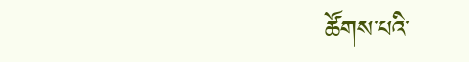ཚོགས་པའི་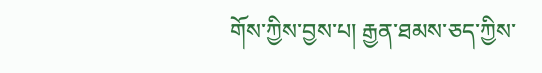གོས་ཀྱིས་བྱས་པ། རྒྱན་ཐམས་ཅད་ཀྱིས་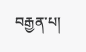བརྒྱན་པ།